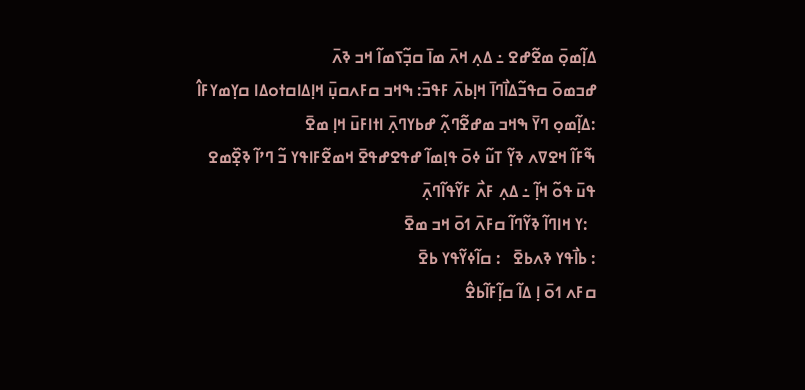ߡߊ߲߬ߘߋ߲߫ ߘߐ߬ߝߐ ߸ ߡߍ߲ ߞߍ߫ ߘߊ߫ ߛߏ߲߬ߖߘߊ߬ ߞߏ ߢߍ߫
ߝߏߘߋ߫ ߛߟߏ߬ߡߊ߯ߣߊ߫ ߞߊ߲ߕߍ߫ ߓߟߏ߫: ߒߞߏ ߛߓߍߛߎ߲߫ ߞߊ߲ߡߊߛߙߋߡߊ ߛߌ߲ߘߌߓߊ߮
:ߡߊ߲߬ߘߋ߲ ߣߌ߫ ߒߞߏ ߘߝߐ߬ߣߍ߲߬ ߝߕߌߣߍ߲߫ ߊߙߊߓߎ߫ ߞߊ߲ ߘߐ߫
ߒ߬ߓߊ߬ ߞߐߜߍ ߢߌ߲߬ ߠߎ߬ ߦߋ߫ ߟߊ߲ߘߊ߬ ߝߟߐߝߟߐ߫ ߞߘߐ߬ߓߊߟߌ ߏ߬ ߣߴߊ߬ ߢߐ߲߰ߘߐ ߟߎ߫ ߟߋ߬ ߞߊ߲߬ ߸ ߡߍ߲ ߓߍ߯ ߓߌ߬ߟߊ߬ߣߍ߲߫
  :ߌ ߞߊߣߊ߬ ߢߌ߬ߣߊ߬ ߛߓߍ߫ ߗߋ߫ ߞߏ ߘߐ߫
: ߕߊ߯ߟߌ ߢߍߕߐ߫   : ߛߊ߬ߦߌ߬ߟߌ ߕߐ߫
ߛߓߍ ߗߋ߫ ߊ߲ ߡߊ߬ ߛߊ߲߬ߓߊ߬ߕߐ߮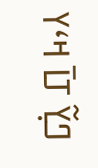ߣߌ߲߬ ߠߊ߫ ߞߵߌ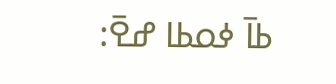ߕߊ߫ ߦߋߕߊ ߝߐ߫: